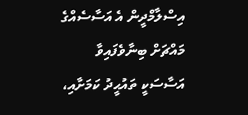އިސްލާމްދީން އެ އަސާސެއްގެ މައްޗަށް ބިނާވެފައިވާ އަސާސަކީ ތައުޙީދު ކަމަށާއި،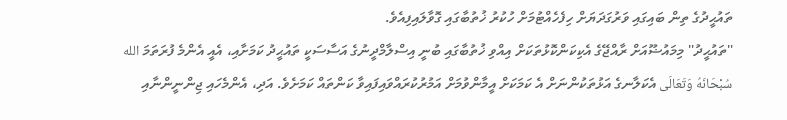ތައުޙީދުގެ ތިން ބައިގައި ވަރުގަދަޔަށް ހިފެހެއްޓުމަށް ހުކުރު ޚުތުބާގައި ގޮވާލައިފިއެވެ.
''ތައުޙީދު'' މިމައުޟޫއަށް ރާއްޖޭގެ އެކިކަންކޮޅުތަކަށް އިއްވި ޚުތުބާގައި ބުނީ އިސްލާމްދީނުގެ އަސާސަކީ ތައުޙީދު ކަމަށާއި، އެއީ އެންމެ ފުރަތަމަ الله سُبْحَانَهُ وَتَعَالَى އެކަލާނގެ އަޅުތަކުންނަށް އެ ކަމަކަށް އީމާންވުމަށް އަމުރުކުރައްވައިފައިވާ ކަންތައް ކަމަށެވެ. އަދި، އެންމެހައި ޖިންނީންނާއި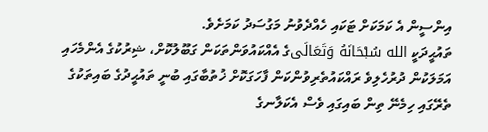އިންސީން އެ ކަމަކަށް ޓަކައި ހެއްދެވުނު މަގުސަދު ކަމަށެވެ.
ތައުޙީދަކީ الله سُبْحَانَهُ وَتَعَالَىގެ އެއްކައުވަންތަކަން ގަބޫލުކޮށް، ޝިރުކުގެ އެންމެހައި އަމަލަކުން ދުރުހެލިވެ ރައްކައުތެރިވުންކަން ފާހަގަކޮށް ޚުތުބާގައި ބުނީ ތައުޙީދުގެ ބައިތަކުގެ ތެރޭގައި ހިމެނޭ ތިން ބައިގައި ވެސް އެކަލާނގެ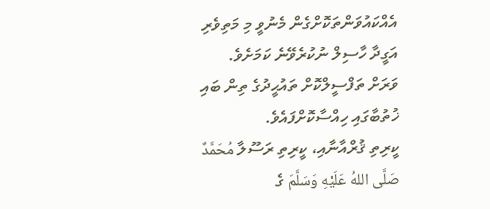އެއްކައުވަންތަކޮށްގެން މެނުވީ މި މަތިވެރި އަގީދާ ހާސިލް ނުކުރެވޭނެ ކަމަށެވެ.
ވަރަށް ތަފްސީލްކޮށް ތައުޙީދުގެ ތިން ބައި ޚުތުބާގައި ހިއްސާކޮށްފައެވެ.
ކީރިތި ޤުރްއާނާއި، ކީރިތި ރަސޫލާ مُحَمَّدٌ صَلَّى اللهُ عَلَيْهِ وَسَلَّمَ ގެ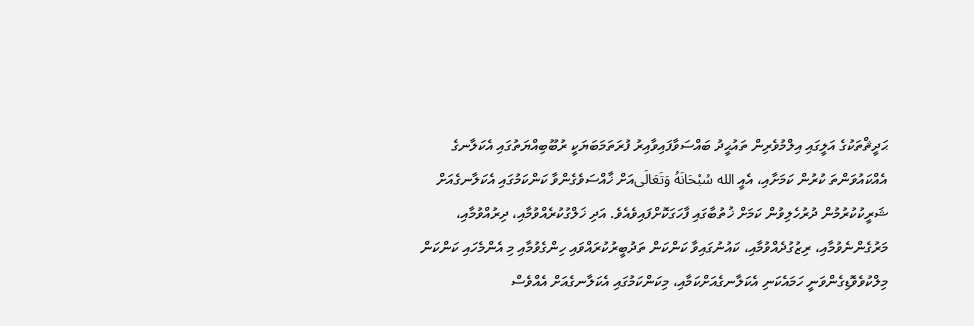ޙަދީޘްތަކުގެ އަލީގައި އިލްމުވެރިން ތައުޙީދު ބައްސަވާފައިވާއިރު ފުރަތަމަބަޔަކީ ރުބޫބިއްޔަތުގައި އެކަލާނގެ އެއްކައުވަންތަ ކުރުން ކަމަށާއި، އެއީ الله سُبْحَانَهُ وَتَعَالَىއަށް ޚާއްސަވެގެންވާ ކަންކަމުގައި އެކަލާނގެއަށް ޝަރީކުކުރުމުން ދުރުހެލިވުން ކަމަށް ޚުތުބާގައި ފާހަގަކޮށްފައިވެއެވެ. އަދި ޚަލްގުކުރެއްވުމާއި، ދިރުއްވުމާއި، މަރުގެންނެވުމާއި، ރިޒުގުދެއްވުމާއި، ކައުނުގައިވާ ކަންކަން ތަދުބީރުކުރައްވައި ހިންގެވުމާއި މި އެންމެހައި ކަންކަން މިލްކުވެވޮޑިގެންވަނީ ހަމައެކަނި އެކަލާނގެއަށްކަމާއި، މިކަންކަމުގައި އެކަލާނގެއަށް އެއްވެސް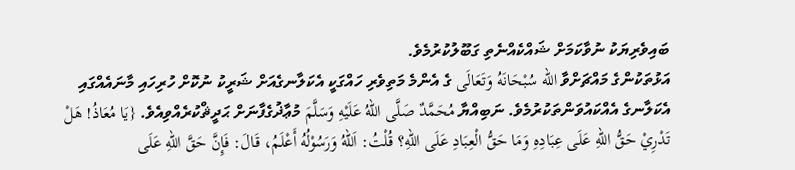ބައިވެރިޔަކު ނުވާކަމަށް ޝައްކެއްނެތި ގަބޫލުކުރުމެވެ.
އަޅުތަކުންގެ މައްޗަށްވާ الله سُبْحَانَهُ وَتَعَالَى ގެ އެންމެ މަތިވެރި ހައްގަކީ އެކަލާނގެއަށް ޝަރީކު ނުކޮށް ހުރިހައި މާނައެއްގައި އެކަލާނގެ އެއްކައުވަންތަކުރުމެވެ. ނަބިއްޔާ مُحَمَّدٌ صَلَّى اللهُ عَلَيْهِ وَسَلَّمَ މުޢާޛުގެފާނަށް ޙަދީޘްކުރެއްވިއެވެ. {يَا مُعَاذُ! هَلْ تَدْرِيْ حَقُّ اللهِ عَلَى عِبَادِهِ وَمَا حَقُّ الْعِبَادِ عَلَى اللهِ؟ قُلْتُ: اَللهُ وَرَسُوْلُهُ أَعْلَمُ، قَالَ: فَإِنَّ حَقَّ اللهِ عَلَى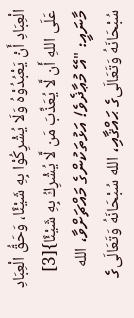الْعِبَادِ أَنْ يَعْبُدُوْهُ وَلَا يُشْرِكُوْا بِهِ شَيْئًا، وَحَقُّ الْعِبَادِ عَلَى اللهِ أَن لَّا يُعَذِّبَ مَن لَّا يُشْرِكُ بِهِ شَيْئًا}[3] މާނައީ: "އޭ މުޢާޛެވެ! އަޅުތަކުންގެ މައްޗަށްވާ، الله سُبْحَانَهُ وَتَعَالَىގެ ޙައްޤާއި، الله سُبْحَانَهُ وَتَعَالَىގެ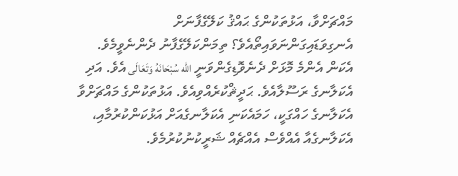މައްޗަށްވާ، އަޅުތަކުންގެ ޙައްޤު ކަލޭގެފާނަށް އެނގިވަޑައިގަންނަވައިތޯއެވެ؟ ތިމަންކަލޭގެފާނު ދެންނެވީމެވެ. އެކަން އެންމެ މޮޅަށް ދެނެވޮޑިގެންވަނީ الله سُبْحَانَهُ وَتَعَالَى އެވެ. އަދި އެކަލާނގެ ރަސޫލާއެވެ. ޙަދީޘްކުރެއްވިއެވެ. އަޅުތަކުންގެ މައްޗަށްވާ އެކަލާނގެ ހައްގަކީ، ހަމައެކަނި އެކަލާނގެއަށް އަޅުކަންކުރުމާއި، އެކަލާނގެއާ އެއްވެސް އެއްޗެއް ޝަރީކުނުކުރުމެވެ.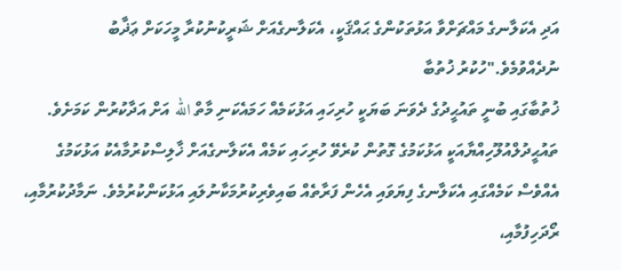އަދި އެކަލާނގެ މައްޗަށްވާ އަޅުތަކުންގެ ޙައްޤަކީ، އެކަލާނގެއަށް ޝަރީކުނުކުރާ މީހަކަށް ޢަޛާބު ނުދެއްވުމެވެ."ހުކުރު ޚުތުބާ
ޚުތުބާގައި ބުނީ ތައުޙީދުގެ ދެވަނަ ބަޔަކީ ހުރިހައި އަޅުކަމެއް ހަމައެކަނި މާތް الله އަށް އަދާކުރުން ކަމަށެވެ.
ތައުޙީދުލްއުލޫހިއްޔާއަކީ އަޅުކަމުގެ ގޮތުން ކުރެވޭ ހުރިހައި ކަމެއް އެކަލާނގެއަށް ޚާލިސްކުރުމާއެކު އަޅުކަމުގެ އެއްވެސް ކަމެއްގައި އެކަލާނގެ ފިޔަވައި އެހެން ފަރާތެއް ބައިވެރިކުރުމަކާނުލައި އަޅުކަންކުރުމެވެ. ނަމާދުކުރުމާއި، ރޯދަހިފުމާއި،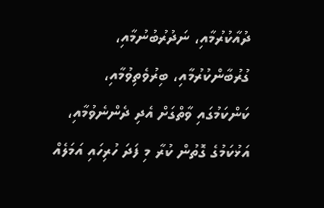ދުއާކުރުމާއި، ނަދުރުބުނުމާއި، ގުރުބާންކުރުމާއި، ބިރުވެތިވުމާއި، ކަންކަމުގައި ވާތްގަށް އެދި ދެންނެވުމާއި، އަޅުކަމުގެ ގޮތުން ކުރާ މި ފަދަ ހުރިހައި އަމަލެއް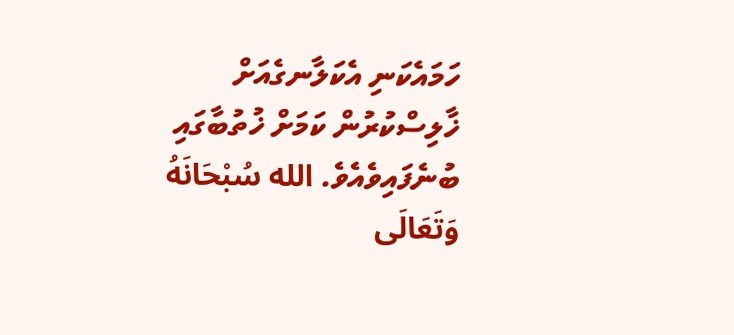ހަމައެކަނި އެކަލާނގެއަށް ޚާލިސްކުރުން ކަމަށް ޚުތުބާގައި ބުނެފައިވެއެވެ. الله سُبْحَانَهُ وَتَعَالَى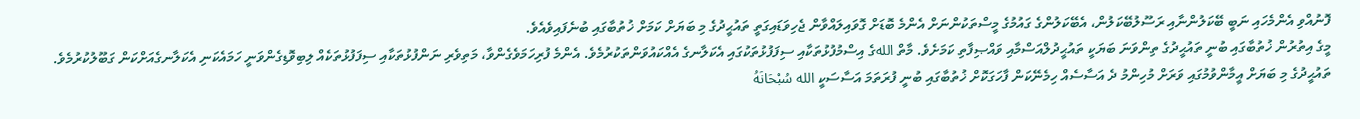ފޮނުއްވި އެންމެހައި ނަބީ ބޭކަލުންނާއި ރަސޫލުބޭކަލުން، އެބޭކަލުންގެ ގައުމުގެ މީސްތަކުންނަށް އެންމެ ބޮޑަށް ގޮވައިލައްވާން ޖެހިވަޑައިގަތީ ތައުޙީދުގެ މި ބަޔަށް ކަމަށް ޚުތުބާގައި ބުނެފައިވެއެވެ.
މީގެ އިތުރުން ޚުތުބާގައި ބުނީ ތައުޙީދުގެ ތިންވަނަ ބަޔަކީ ތައުޙީދުލްއަސްމާއި ވައްޞިފާތި ކަމަށެވެ. މާތް اللهގެ އިސްމުފުޅުތަކާއި ސިފަފުޅުތަކުގައި އެކަލާނގެ އެއްކައުވަންތަކުރުމެވެ. އެންމެ ފުރިހަމަވެގެންވާ، މަތިވެރި ނަންފުޅުތަކާއި ސިފަފުޅުތަކެއް ލިބިވޮޑިގެންވަނީ ހަމައެކަނި އެކަލާނގެއަށްކަން ގަބޫލުކުރުމެވެ. ތައުޙީދުގެ މި ބަޔަށް އީމާންވުމުގައި ވަރަށް މުހިންމު ދެ އަސާސެއް ހިމެނޭކަން ފާހަގަކޮށް ޚުތުބާގައި ބުނީ ފުރަތަމަ އަސާސަކީ الله سُبْحَانَهُ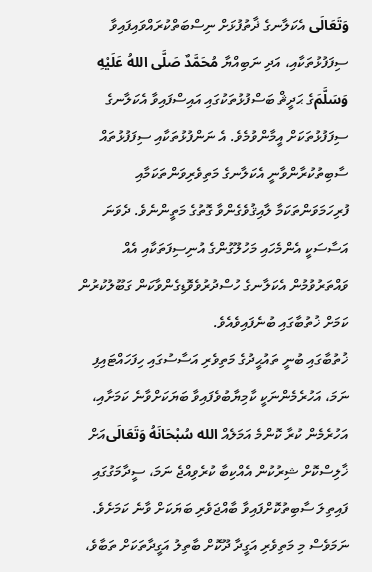وَتَعَالَى އެކަލާނގެ ޛާތުފުޅަށް ނިސްބަތްކުރައްވައިފައިވާ ސިފަފުޅުތަކާއި، އަދި ނަބިއްޔާ مُحَمَّدٌ صَلَّى اللهُ عَلَيْهِ وَسَلَّمَގެ ޙަދީޘް ބަސްފުޅުތަކުގައި އައިސްފައިވާ އެކަލާނގެ ސިފަފުޅުތަކަށް އީމާންވުމެވެ. އެ ނަންފުޅުތަކާއި ސިފަފުޅުތައް ސާބިތުކުރާންވާނީ އެކަލާނގެ މަތިވެރިވަންތަކަމާއި ފުރިހަމަވަންތަކަމާ ލާއިޤުވެގެންވާ ގޮތުގެ މަތީންނެވެ. ދެވަނަ އަސާސަކީ އެންމެހައި މަހުލޫގުންގެ އުނިސިފަތަކާއި އެއް ވައްތަރުވުމުން އެކަލާނގެ ހުސްދުރުވެވޮޑިގެންވާކަން ގަބޫލުކުރުން ކަމަށް ޚުތުބާގައި ބުނެފައިވެއެވެ.
ޚުތުބާގައި ބުނީ ތައުޙީދުގެ މަތިވެރި އަސާސުގައި ހިފަހައްޓައިފި ނަމަ، އަހުރެމެންނަކީ ކާމިޔާބުވެފައިވާ ބަޔަކަށްވާނެ ކަމަށާއި، އަހުރެމެން ކުރާ ކޮންމެ އަމަލެއް الله سُبْحَانَهُ وَتَعَالَىއަށް ޚާލިސްކޮށް ޝިރުކުން އެއްކިބާ ކުރެވިއްޖެ ނަމަ، ސީދާމަގުގައި ފައިތިލަ ސާބިތުކޮށްފައިވާ ބާއްޖަވެރި ބަޔަކަށް ވާނެ ކަމަށެވެ. ނަމަވެސް މި މަތިވެރި އަގީދާ ދޫކޮށް ބާތިލު އަގީދާތަކަށް ތަބާވެ،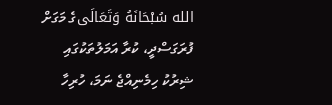الله سُبْحَانَهُ وَتَعَالَىގެ މަގަށް ފުރަގަސްދީ، ކުރާ އަމަލުތަކުގައި ޝިރުކު ހިމެނިއްޖެ ނަމަ، ހުރިހާ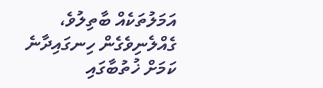އަމަލުތަކެއް ބާތިލުވެ، ގެއްލެނިވެގެން ހިނގައިދާނެ ކަމަށް ޚުތުބާގައި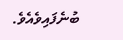ބުނެފައިވެއެވެ.